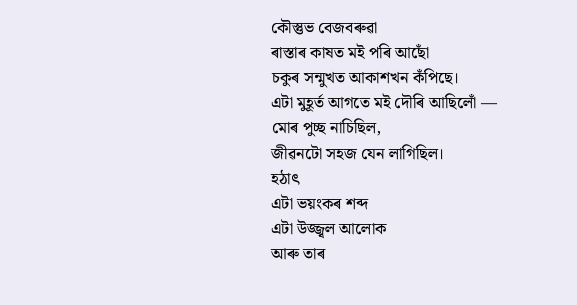কৌস্তুভ বেজবৰুৱা
ৰাস্তাৰ কাষত মই পৰি আছোঁ
চকুৰ সন্মুখত আকাশখন কঁপিছে।
এটা মুহূৰ্ত আগতে মই দৌৰি আছিলোঁ —
মোৰ পুচ্ছ নাচিছিল,
জীৱনটো সহজ যেন লাগিছিল।
হঠাৎ
এটা ভয়ংকৰ শব্দ
এটা উজ্জ্বল আলোক
আৰু তাৰ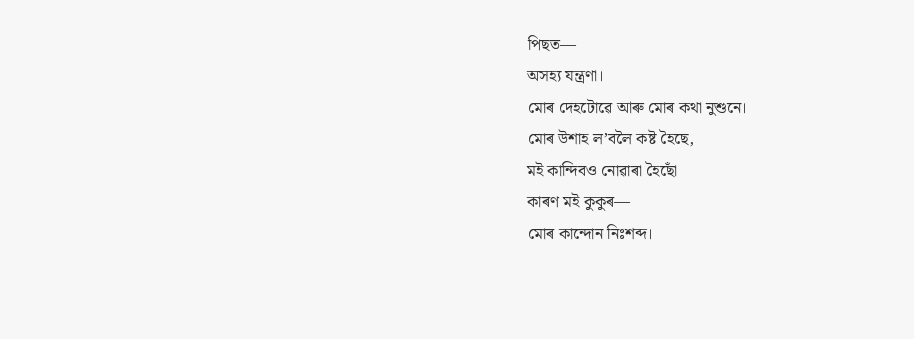পিছত—
অসহ্য যন্ত্ৰণা।
মোৰ দেহটোৱে আৰু মোৰ কথা নুশুনে।
মোৰ উশাহ ল’বলৈ কষ্ট হৈছে,
মই কান্দিবও নোৱাৰা হৈছোঁ
কাৰণ মই কুকুৰ—
মোৰ কান্দোন নিঃশব্দ।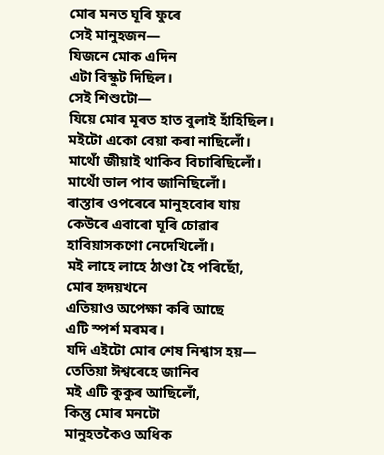মোৰ মনত ঘূৰি ফুৰে
সেই মানুহজন—
যিজনে মোক এদিন
এটা বিস্কুট দিছিল।
সেই শিশুটো—
যিয়ে মোৰ মূৰত হাত বুলাই হাঁহিছিল।
মইটো একো বেয়া কৰা নাছিলোঁ।
মাথোঁ জীয়াই থাকিব বিচাৰিছিলোঁ।
মাথোঁ ভাল পাব জানিছিলোঁ।
ৰাস্তাৰ ওপৰেৰে মানুহবোৰ যায়
কেউৰে এবাৰো ঘূৰি চোৱাৰ
হাবিয়াসকণো নেদেখিলোঁ।
মই লাহে লাহে ঠাণ্ডা হৈ পৰিছোঁ,
মোৰ হৃদয়খনে
এতিয়াও অপেক্ষা কৰি আছে
এটি স্পৰ্শ মৰমৰ।
যদি এইটো মোৰ শেষ নিশ্বাস হয়—
তেতিয়া ঈশ্বৰেহে জানিব
মই এটি কুকুৰ আছিলোঁ,
কিন্তু মোৰ মনটো
মানুহতকৈও অধিক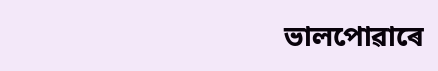ভালপোৱাৰে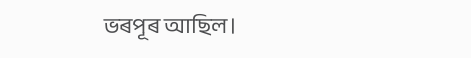ভৰপূৰ আছিল।